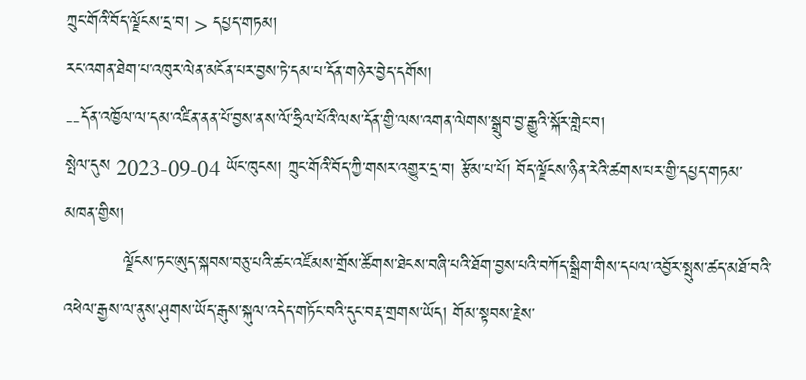ཀྲུང་གོའི་བོད་ལྗོངས་དྲ་བ། > དཔྱད་གཏམ།
རང་འགན་ཐེག་པ་འཁུར་ལེན་མངོན་པར་བྱས་ཏེ་དམ་པ་དོན་གཉེར་བྱེད་དགོས།
--དོན་འཁྱོལ་ལ་དམ་འཛིན་ནན་པོ་བྱས་ནས་ལོ་ཧྲིལ་པོའི་ལས་དོན་གྱི་ལས་འགན་ལེགས་སྒྲུབ་བྱ་རྒྱུའི་སྐོར་གླེང་བ།
སྤེལ་དུས 2023-09-04 ཡོང་ཁུངས། ཀྲུང་གོའི་བོད་ཀྱི་གསར་འགྱུར་དྲ་བ། རྩོམ་པ་པོ། བོད་ལྗོངས་ཉིན་རེའི་ཚགས་པར་གྱི་དཔྱད་གཏམ་མཁན་གྱིས།
          ལྗོངས་ཏང་ཨུད་སྐབས་བཅུ་པའི་ཚང་འཛོམས་གྲོས་ཚོགས་ཐེངས་བཞི་པའི་ཐོག་བྱས་པའི་བཀོད་སྒྲིག་གིས་དཔལ་འབྱོར་སྤུས་ཚད་མཐོ་བའི་འཕེལ་རྒྱས་ལ་ནུས་ཤུགས་ཡོད་རྒུས་སྐུལ་འདེད་གཏོང་བའི་དུང་བརྡ་གྲགས་ཡོད། གོམ་སྟབས་རྗེས་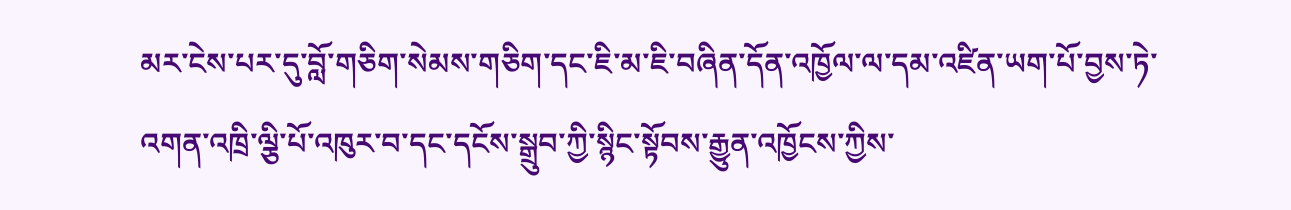མར་ངེས་པར་དུ་བློ་གཅིག་སེམས་གཅིག་དང་ཇི་མ་ཇི་བཞིན་དོན་འཁྱོལ་ལ་དམ་འཛིན་ཡག་པོ་བྱས་ཏེ་འགན་འཁྲི་ལྕི་པོ་འཁུར་བ་དང་དངོས་སྒྲུབ་ཀྱི་སྙིང་སྟོབས་རྒྱུན་འཁྱོངས་ཀྱིས་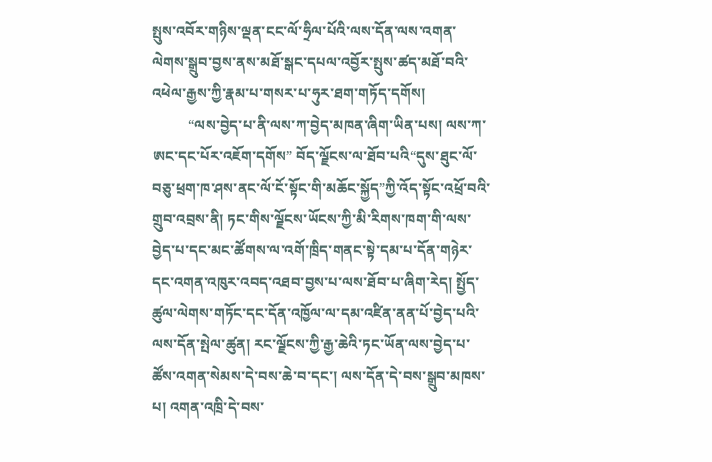སྤུས་འབོར་གཉིས་ལྡན་ངང་ལོ་ཧྲིལ་པོའི་ལས་དོན་ལས་འགན་ལེགས་སྒྲུབ་བྱས་ནས་མཐོ་སྒང་དཔལ་འབྱོར་སྤུས་ཚད་མཐོ་བའི་འཕེལ་རྒྱས་ཀྱི་རྣམ་པ་གསར་པ་ཧུར་ཐག་གཏོད་དགོས།
          “ལས་བྱེད་པ་ནི་ལས་ཀ་བྱེད་མཁན་ཞིག་ཡིན་པས། ལས་ཀ་ཨང་དང་པོར་འཇོག་དགོས” བོད་ལྗོངས་ལ་ཐོབ་པའི“དུས་ཐུང་ལོ་བཅུ་ཕྲག་ཁ་ཤས་ནང་ལོ་ངོ་སྟོང་གི་མཆོང་སྐྱོད”ཀྱི་འོད་སྟོང་འཕྲོ་བའི་གྲུབ་འབྲས་ནི། ཏང་གིས་ལྗོངས་ཡོངས་ཀྱི་མི་རིགས་ཁག་གི་ལས་བྱེད་པ་དང་མང་ཚོགས་ལ་འགོ་ཁྲིད་གནང་སྟེ་དམ་པ་དོན་གཉེར་དང་འགན་འཁུར་འབད་འཐབ་བྱས་པ་ལས་ཐོབ་པ་ཞིག་རེད། སྤྱོད་ཚུལ་ལེགས་གཏོང་དང་དོན་འཁྱོལ་ལ་དམ་འཛིན་ནན་པོ་བྱེད་པའི་ལས་དོན་སྤེལ་ཚུན། རང་ལྗོངས་ཀྱི་རྒྱ་ཆེའི་ཏང་ཡོན་ལས་བྱེད་པ་ཚོས་འགན་སེམས་དེ་བས་ཆེ་བ་དང་། ལས་དོན་དེ་བས་སྒྲུབ་མཁས་པ། འགན་འཁྲི་དེ་བས་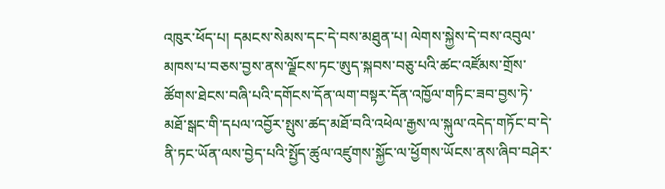འཁུར་ཕོད་པ། དམངས་སེམས་དང་དེ་བས་མཐུན་པ། ལེགས་སྐྱེས་དེ་བས་འབུལ་མཁས་པ་བཅས་བྱས་ནས་ལྗོངས་ཏང་ཨུད་སྐབས་བཅུ་པའི་ཚང་འཛོམས་གྲོས་ཚོགས་ཐེངས་བཞི་པའི་དགོངས་དོན་ལག་བསྟར་དོན་འཁྱོལ་གཏིང་ཟབ་བྱས་ཏེ་མཐོ་སྒང་གི་དཔལ་འབྱོར་སྤུས་ཚད་མཐོ་བའི་འཕེལ་རྒྱས་ལ་སྐུལ་འདེད་གཏོང་བ་དེ་ནི་ཏང་ཡོན་ལས་བྱེད་པའི་སྤྱོད་ཚུལ་འཛུགས་སྐྱོང་ལ་ཕྱོགས་ཡོངས་ནས་ཞིབ་བཤེར་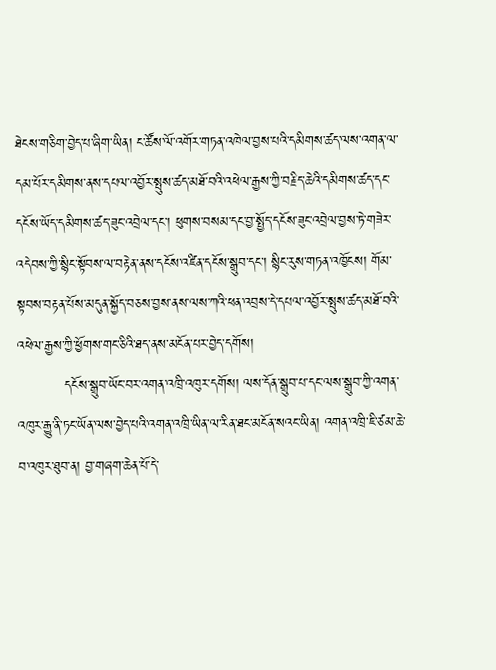ཐེངས་གཅིག་བྱེད་པ་ཞིག་ཡིན། ང་ཚོས་ལོ་འགོར་གཏན་འཁེལ་བྱས་པའི་དམིགས་ཚད་ལས་འགན་ལ་དམ་པོར་དམིགས་ནས་དཔལ་འབྱོར་སྤུས་ཚད་མཐོ་བའི་འཕེལ་རྒྱས་ཀྱི་བརྗིད་ཆེའི་དམིགས་ཚད་དང་དངོས་ཡོད་དམིགས་ཚད་ཟུང་འབྲེལ་དང་། ཕུགས་བསམ་དང་བྱ་སྤྱོད་དངོས་ཟུང་འབྲེལ་བྱས་ཏེ་གཟེར་འདེབས་ཀྱི་སྙིང་སྟོབས་ལ་བརྟེན་ནས་དངོས་འཛིན་དངོས་སྒྲུབ་དང་། སྙིང་རུས་གཏན་འཁྱོངས། གོམ་སྟབས་བརྟན་པོས་མདུན་སྐྱོད་བཅས་བྱས་ནས་ལས་ཀའི་ཕན་འབྲས་དེ་དཔལ་འབྱོར་སྤུས་ཚད་མཐོ་བའི་འཕེལ་རྒྱས་ཀྱི་ཕྱོགས་གང་ཅིའི་ཐད་ནས་མངོན་པར་བྱེད་དགོས།
          དངོས་སྒྲུབ་ཡོང་བར་འགན་འཁྲི་འཁུར་དགོས། ལས་དོན་སྒྲུབ་པ་དང་ལས་སྒྲུབ་ཀྱི་འགན་འཁུར་རྒྱུ་ནི་ཏང་ཡོན་ལས་བྱེད་པའི་འགན་འཁྲི་ཡིན་ལ་རིན་ཐང་མངོན་སའང་ཡིན། འགན་འཁྲི་ཇི་ཙམ་ཆེ་བ་འཁུར་ཐུབ་ན། བྱ་གཞག་ཆེན་པོ་དེ་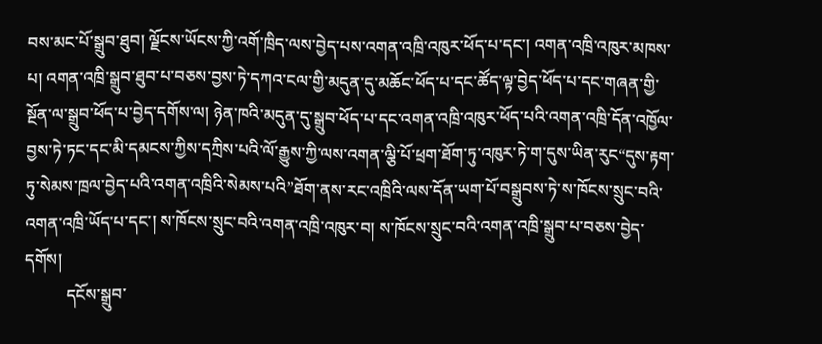བས་མང་པོ་སྒྲུབ་ཐུབ། ལྗོངས་ཡོངས་ཀྱི་འགོ་ཁྲིད་ལས་བྱེད་པས་འགན་འཁྲི་འཁུར་ཕོད་པ་དང་། འགན་འཁྲི་འཁུར་མཁས་པ། འགན་འཁྲི་སྒྲུབ་ཐུབ་པ་བཅས་བྱས་ཏེ་དཀའ་ངལ་གྱི་མདུན་དུ་མཆོང་ཕོད་པ་དང་ཚོད་ལྟ་བྱེད་ཕོད་པ་དང་གཞན་གྱི་སྔོན་ལ་སྒྲུབ་ཕོད་པ་བྱེད་དགོས་ལ། ཉེན་ཁའི་མདུན་དུ་སྒྲུབ་ཕོད་པ་དང་འགན་འཁྲི་འཁུར་ཕོད་པའི་འགན་འཁྲི་དོན་འཁྱོལ་བྱས་ཏེ་ཏང་དང་མི་དམངས་ཀྱིས་དཀྲིས་པའི་ལོ་རྒྱུས་ཀྱི་ལས་འགན་ལྕི་པོ་ཕྲག་ཐོག་ཏུ་འཁུར་ཏེ་ག་དུས་ཡིན་རུང“དུས་རྟག་ཏུ་སེམས་ཁྲལ་བྱེད་པའི་འགན་འཁྲིའི་སེམས་པའི”ཐོག་ནས་རང་འཁྲིའི་ལས་དོན་ཡག་པོ་བསྒྲུབས་ཏེ་ས་ཁོངས་སྲུང་བའི་འགན་འཁྲི་ཡོད་པ་དང་། ས་ཁོངས་སྲུང་བའི་འགན་འཁྲི་འཁུར་བ། ས་ཁོངས་སྲུང་བའི་འགན་འཁྲི་སྒྲུབ་པ་བཅས་བྱེད་དགོས།
          དངོས་སྒྲུབ་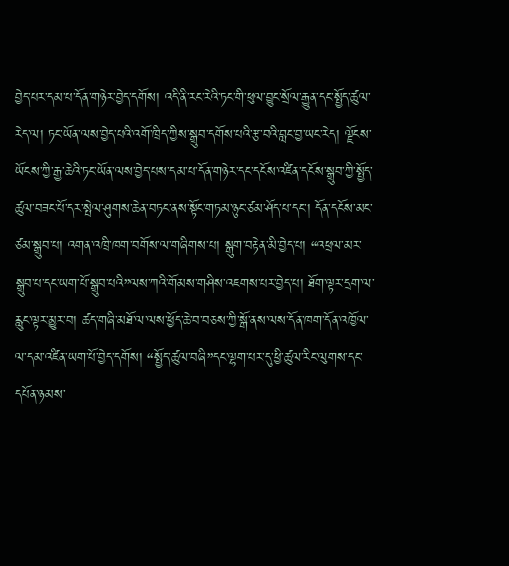བྱེད་པར་དམ་པ་དོན་གཉེར་བྱེད་དགོས། འདི་ནི་རང་རེའི་ཏང་གི་ཕུལ་བྱུང་སྲོལ་རྒྱུན་དང་སྤྱོད་ཚུལ་རེད་ལ། ཏང་ཡོན་ལས་བྱེད་པའི་འགོ་ཁྲིད་ཀྱིས་སྒྲུབ་དགོས་པའི་རྩ་བའི་བླང་བྱ་ཡང་རེད། ལྗོངས་ཡོངས་ཀྱི་རྒྱ་ཆེའི་ཏང་ཡོན་ལས་བྱེད་པས་དམ་པ་དོན་གཉེར་དང་དངོས་འཛིན་དངོས་སྒྲུབ་ཀྱི་སྤྱོད་ཚུལ་བཟང་པོ་དར་སྤེལ་ཤུགས་ཆེན་བཏང་ནས་སྟོང་གཏམ་ཉུང་ཙམ་ཤོད་པ་དང་། དོན་དངོས་མང་ཙམ་སྒྲུབ་པ། འགན་འཁྲི་ཁག་བགོས་ལ་གཞིགས་པ། སྒུག་བརྟེན་མི་བྱེད་པ། “འཕྲལ་མར་སྒྲུབ་པ་དང་ཡག་པོ་སྒྲུབ་པའི”ལས་ཀའི་གོམས་གཤིས་འཇགས་པར་བྱེད་པ། ཐོག་ལྟར་དྲག་ལ་རླུང་ལྟར་མྱུར་བ། ཚད་གཞི་མཐོ་ལ་ལས་ཕྱོད་ཆེ་བ་བཅས་ཀྱི་སྒོ་ནས་ལས་དོན་ཁག་དོན་འཁྱོལ་ལ་དམ་འཛིན་ཡག་པོ་བྱེད་དགོས། “སྤྱོད་ཚུལ་བཞི”དང་ལྷག་པར་དུ་ཕྱི་ཚུལ་རིང་ལུགས་དང་དཔོན་ཉམས་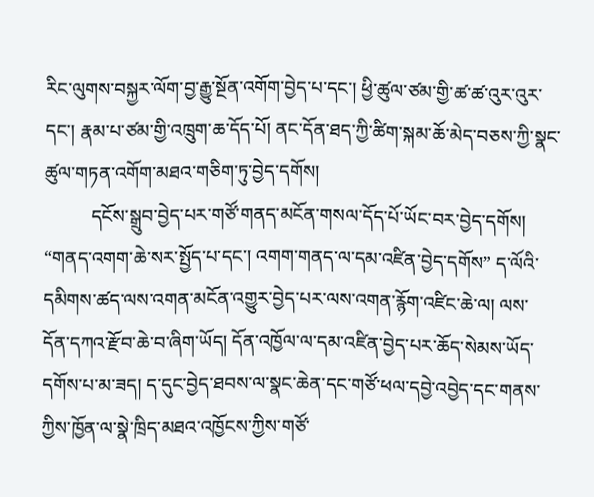རིང་ལུགས་བསྐྱར་ལོག་བྱ་རྒྱུ་སྔོན་འགོག་བྱེད་པ་དང་། ཕྱི་ཚུལ་ཙམ་གྱི་ཚ་ཚ་འུར་འུར་དང་། རྣམ་པ་ཙམ་གྱི་འཁྲུག་ཆ་དོད་པོ། ནང་དོན་ཐད་ཀྱི་ཚིག་སྐམ་ཆོ་མེད་བཅས་ཀྱི་སྣང་ཚུལ་གཏན་འགོག་མཐའ་གཅིག་ཏུ་བྱེད་དགོས།
          དངོས་སྒྲུབ་བྱེད་པར་གཙོ་གནད་མངོན་གསལ་དོད་པོ་ཡོང་བར་བྱེད་དགོས། “གནད་འགག་ཆེ་སར་སྤྱོད་པ་དང་། འགག་གནད་ལ་དམ་འཛིན་བྱེད་དགོས” ད་ལོའི་དམིགས་ཚད་ལས་འགན་མངོན་འགྱུར་བྱེད་པར་ལས་འགན་རྙོག་འཛིང་ཆེ་ལ། ལས་དོན་དཀའ་རྫོབ་ཆེ་བ་ཞིག་ཡོད། དོན་འཁྱོལ་ལ་དམ་འཛིན་བྱེད་པར་ཆོད་སེམས་ཡོད་དགོས་པ་མ་ཟད། ད་དུང་བྱེད་ཐབས་ལ་སྣང་ཆེན་དང་གཙོ་ཕལ་དབྱེ་འབྱེད་དང་གནས་ཀྱིས་ཁྱོན་ལ་སྣེ་ཁྲིད་མཐའ་འཁྱོངས་ཀྱིས་གཙོ་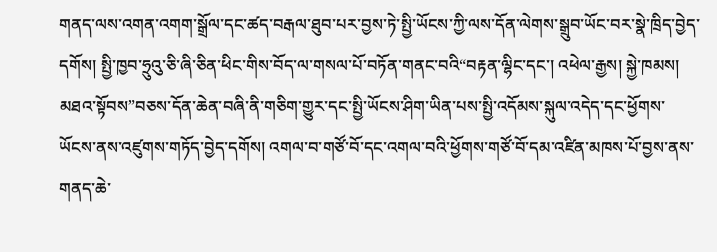གནད་ལས་འགན་འགག་སྒྲོལ་དང་ཚད་བརྒལ་ཐུབ་པར་བྱས་ཏེ་སྤྱི་ཡོངས་ཀྱི་ལས་དོན་ལེགས་སྒྲུབ་ཡོང་བར་སྣེ་ཁྲིད་བྱེད་དགོས། སྤྱི་ཁྱབ་ཧྲུའུ་ཅི་ཞི་ཅིན་ཕིང་གིས་བོད་ལ་གསལ་པོ་བཏོན་གནང་བའི“བརྟན་ལྷིང་དང་། འཕེལ་རྒྱས། སྐྱེ་ཁམས། མཐའ་སྟོབས”བཅས་དོན་ཆེན་བཞི་ནི་གཅིག་གྱུར་དང་སྤྱི་ཡོངས་ཤིག་ཡིན་པས་སྤྱི་འདོམས་སྐུལ་འདེད་དང་ཕྱོགས་ཡོངས་ནས་འཛུགས་གཏོད་བྱེད་དགོས། འགལ་བ་གཙོ་བོ་དང་འགལ་བའི་ཕྱོགས་གཙོ་བོ་དམ་འཛིན་མཁས་པོ་བྱས་ནས་གནད་ཆེ་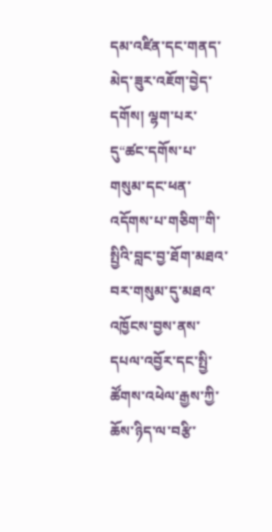དམ་འཛིན་དང་གནད་མེད་ཟུར་འཇོག་བྱེད་དགོས། ལྷག་པར་དུ“ཚང་དགོས་པ་གསུམ་དང་ཕན་འདོགས་པ་གཅིག”གི་སྤྱིའི་བླང་བྱ་ཐོག་མཐའ་བར་གསུམ་དུ་མཐའ་འཁྱོངས་བྱས་ནས་དཔལ་འབྱོར་དང་སྤྱི་ཚོགས་འཕེལ་རྒྱས་ཀྱི་ཆོས་ཉིད་ལ་བརྩི་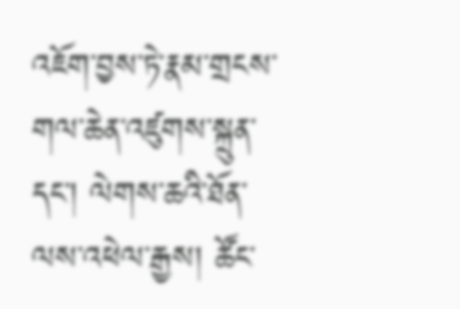འཇོག་བྱས་ཏེ་རྣམ་གྲངས་གལ་ཆེན་འཛུགས་སྐྲུན་དང་། ལེགས་ཆའི་ཐོན་ལས་འཕེལ་རྒྱས། ཚོང་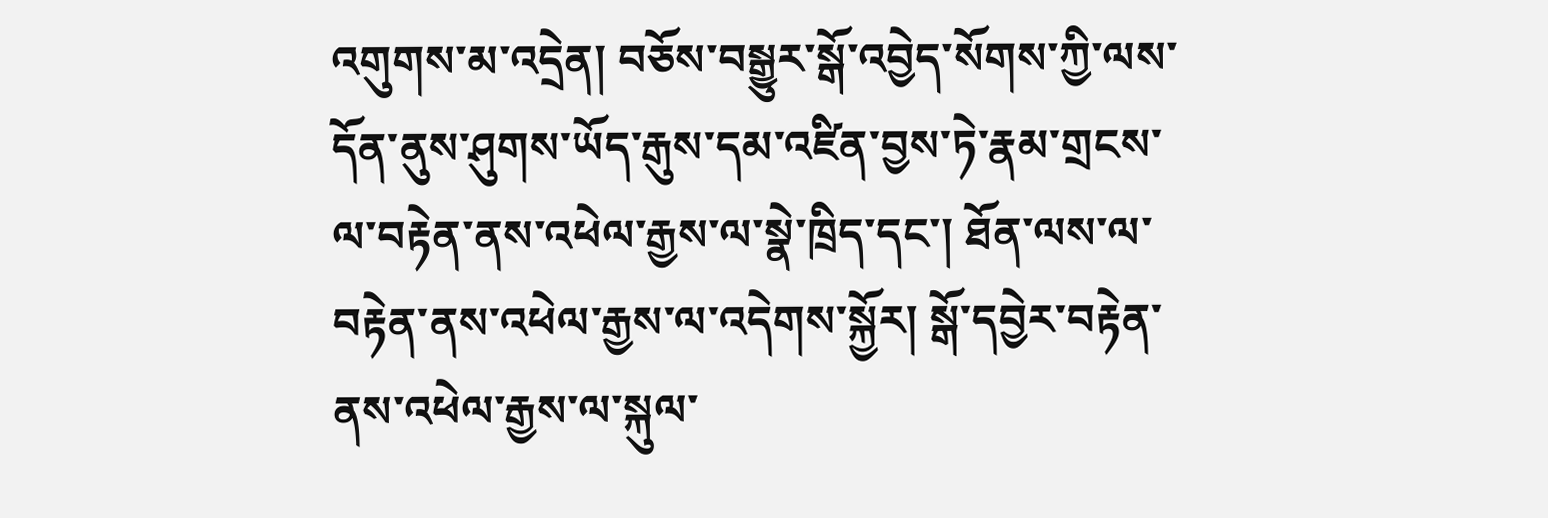འགུགས་མ་འདྲེན། བཅོས་བསྒྱུར་སྒོ་འབྱེད་སོགས་ཀྱི་ལས་དོན་ནུས་ཤུགས་ཡོད་རྒུས་དམ་འཛིན་བྱས་ཏེ་རྣམ་གྲངས་ལ་བརྟེན་ནས་འཕེལ་རྒྱས་ལ་སྣེ་ཁྲིད་དང་། ཐོན་ལས་ལ་བརྟེན་ནས་འཕེལ་རྒྱས་ལ་འདེགས་སྐྱོར། སྒོ་དབྱེར་བརྟེན་ནས་འཕེལ་རྒྱས་ལ་སྐུལ་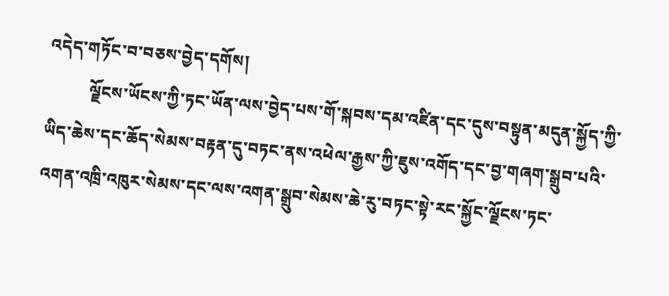འདེད་གཏོང་བ་བཅས་བྱེད་དགོས།
          ལྗོངས་ཡོངས་ཀྱི་ཏང་ཡོན་ལས་བྱེད་པས་གོ་སྐབས་དམ་འཛིན་དང་དུས་བསྟུན་མདུན་སྐྱོད་ཀྱི་ཡིད་ཆེས་དང་ཆོད་སེམས་བརྟན་དུ་བཏང་ནས་འཕེལ་རྒྱས་ཀྱི་ཇུས་འགོད་དང་བྱ་གཞག་སྒྲུབ་པའི་འགན་འཁྲི་འཁུར་སེམས་དང་ལས་འགན་སྒྲུབ་སེམས་ཆེ་རུ་བཏང་སྟེ་རང་སྐྱོང་ལྗོངས་ཏང་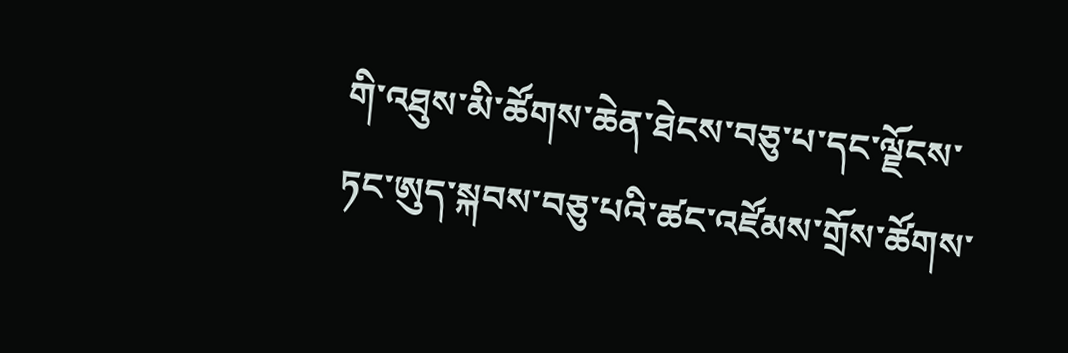གི་འཐུས་མི་ཚོགས་ཆེན་ཐེངས་བཅུ་པ་དང་ལྗོངས་ཏང་ཨུད་སྐབས་བཅུ་པའི་ཚང་འཛོམས་གྲོས་ཚོགས་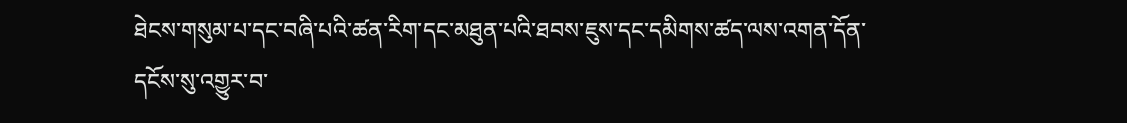ཐེངས་གསུམ་པ་དང་བཞི་པའི་ཚན་རིག་དང་མཐུན་པའི་ཐབས་ཇུས་དང་དམིགས་ཚད་ལས་འགན་དོན་དངོས་སུ་འགྱུར་བ་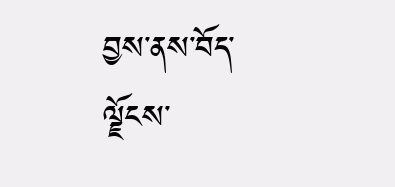བྱས་ནས་བོད་ལྗོངས་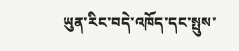ཡུན་རིང་བདེ་འཁོད་དང་སྤུས་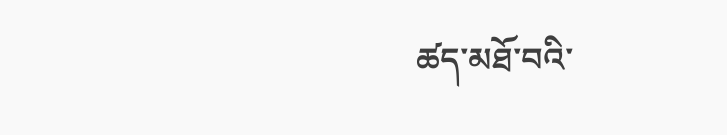ཚད་མཐོ་བའི་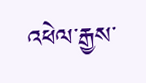འཕེལ་རྒྱས་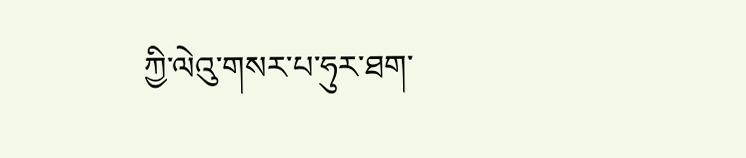ཀྱི་ལེའུ་གསར་པ་ཧུར་ཐག་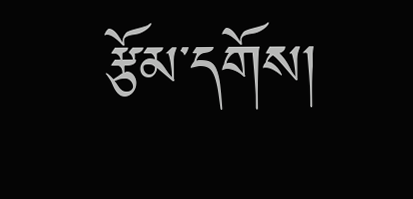རྩོམ་དགོས།